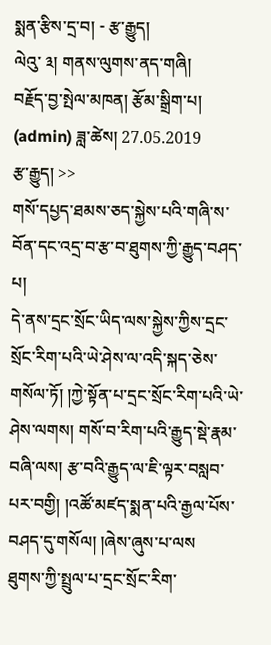སྨན་རྩིས་དྲ་བ། - རྩ་རྒྱུད།
ལེའུ་ ༣། གནས་ལུགས་ནད་གཞི།
བརྗོད་བྱ་སྤེལ་མཁན། རྩོམ་སྒྲིག་པ། (admin) ཟླ་ཚེས། 27.05.2019
རྩ་རྒྱུད། >>
གསོ་དཔྱད་ཐམས་ཅད་སྐྱེས་པའི་གཞི་ས་བོན་དང་འདྲ་བ་རྩ་བ་ཐུགས་ཀྱི་རྒྱུད་བཤད་པ།
དེ་ནས་དྲང་སྲོང་ཡིད་ལས་སྐྱེས་ཀྱིས་དྲང་སྲོང་རིག་པའི་ཡེ་ཤེས་ལ་འདི་སྐད་ཅེས་གསོལ་ཏོ། །ཀྱེ་སྟོན་པ་དྲང་སྲོང་རིག་པའི་ཡེ་ཤེས་ལགས། གསོ་བ་རིག་པའི་རྒྱུད་སྡེ་རྣམ་བཞི་ལས། རྩ་བའི་རྒྱུད་ལ་ཇི་ལྟར་བསླབ་པར་བགྱི། །འཚོ་མཛད་སྨན་པའི་རྒྱལ་པོས་བཤད་དུ་གསོལ། །ཞེས་ཞུས་པ་ལས
ཐུགས་ཀྱི་སྤྲུལ་པ་དྲང་སྲོང་རིག་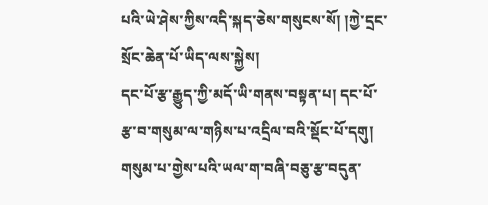པའི་ཡེ་ཤེས་ཀྱིས་འདི་སྐད་ཅེས་གསུངས་སོ། །ཀྱེ་དྲང་སྲོང་ཆེན་པོ་ཡིད་ལས་སྐྱེས།
དང་པོ་རྩ་རྒྱུད་ཀྱི་མདོ་ཡི་གནས་བསྟན་པ། དང་པོ་རྩ་བ་གསུམ་ལ་གཉིས་པ་འདྲིལ་བའི་སྡོང་པོ་དགུ། གསུམ་པ་གྱེས་པའི་ཡལ་ག་བཞི་བཅུ་རྩ་བདུན་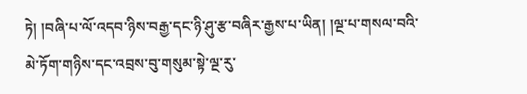ཏེ། །བཞི་པ་ལོ་འདབ་ཉིས་བརྒྱ་དང་ཉི་ཤུ་རྩ་བཞིར་རྒྱས་པ་ཡིན། །ལྔ་པ་གསལ་བའི་མེ་ཏོག་གཉིས་དང་འབྲས་བུ་གསུམ་སྟེ་ལྔ་རུ་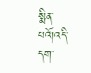སྨིན་པའོ།འདི་དག་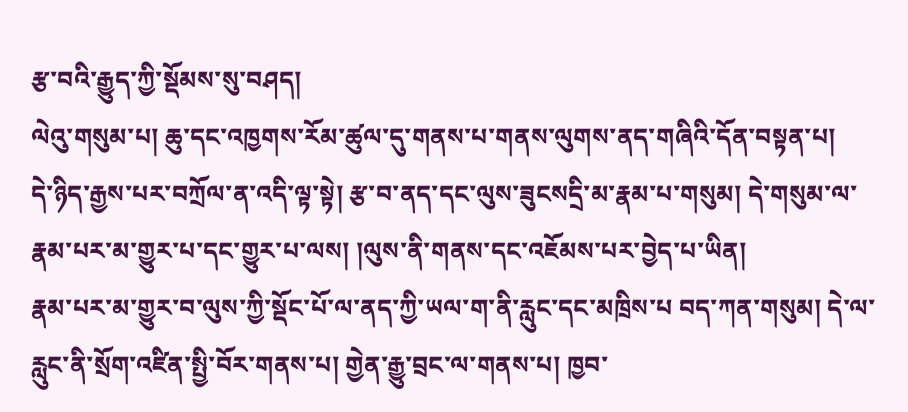རྩ་བའི་རྒྱུད་ཀྱི་སྡོམས་སུ་བཤད།
ལེའུ་གསུམ་པ། ཆུ་དང་འཁྱགས་རོམ་ཚུལ་དུ་གནས་པ་གནས་ལུགས་ནད་གཞིའི་དོན་བསྟན་པ།
དེ་ཉིད་རྒྱས་པར་བཀྲོལ་ན་འདི་ལྟ་སྟེ། རྩ་བ་ནད་དང་ལུས་ཟུངསདྲི་མ་རྣམ་པ་གསུམ། དེ་གསུམ་ལ་རྣམ་པར་མ་གྱུར་པ་དང་གྱུར་པ་ལས། །ལུས་ནི་གནས་དང་འཇོམས་པར་བྱེད་པ་ཡིན།
རྣམ་པར་མ་གྱུར་བ་ལུས་ཀྱི་སྡོང་པོ་ལ་ནད་ཀྱི་ཡལ་ག་ནི་རླུང་དང་མཁྲིས་པ བད་ཀན་གསུམ། དེ་ལ་རླུང་ནི་སྲོག་འཛིན་སྤྱི་བོར་གནས་པ། གྱེན་རྒྱུ་བྲང་ལ་གནས་པ། ཁྱབ་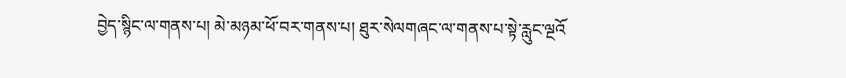བྱེད་སྙིང་ལ་གནས་པ། མེ་མཉམ་ཕོ་བར་གནས་པ། ཐུར་སེལགཞང་ལ་གནས་པ་སྟེ་རླུང་ལྔའོ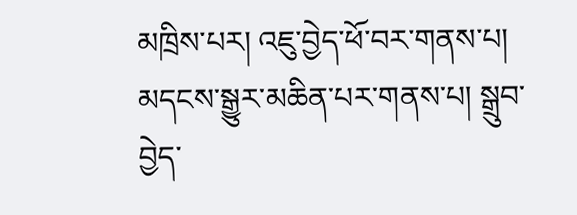མཁྲིས་པར། འཇུ་བྱེད་ཕོ་བར་གནས་པ། མདངས་སྒྱུར་མཆིན་པར་གནས་པ། སྒྲུབ་བྱེད་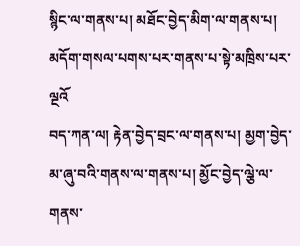སྙིང་ལ་གནས་པ། མཐོང་བྱེད་མིག་ལ་གནས་པ། མདོག་གསལ་པགས་པར་གནས་པ་སྟེ་མཁྲིས་པར་ལྔའོ
བད་ཀན་ལ། རྟེན་བྱེད་བྲང་ལ་གནས་པ། མྱག་བྱེད་མ་ཞུ་བའི་གནས་ལ་གནས་པ། མྱོང་བྱེད་ལྕེ་ལ་གནས་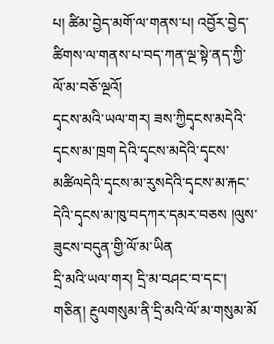པ། ཚིམ་བྱེད་མགོ་ལ་གནས་པ། འབྱོར་བྱེད་ཚིགས་ལ་གནས་པ་བད་ཀན་ལྔ་སྟེ་ནད་ཀྱི་ལོ་མ་བཅོ་ལྔའོ།
དྭངས་མའི་ཡལ་གར། ཟས་ཀྱིདྭངས་མདེའི་དྭངས་མ་ཁྲག དེའི་དྭངས་མདེའི་དྭངས་མཚིལདེའི་དྭངས་མ་རུསདེའི་དྭངས་མ་རྐང་དེའི་དྭངས་མ་ཁུ་བདཀར་དམར་བཅས །ལུས་ཟུངས་བདུན་གྱི་ལོ་མ་ཡིན
དྲི་མའི་ཡལ་གར། དྲི་མ་བཤང་བ་དང་། གཅིན། རྔུལགསུམ་ནི་དྲི་མའི་ལོ་མ་གསུམ་མོ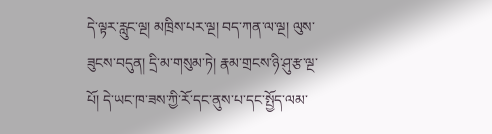དེ་ལྟར་རླུང་ལྔ། མཁྲིས་པར་ལྔ། བད་ཀན་ལ་ལྔ། ལུས་ཟུངས་བདུན། དྲི་མ་གསུམ་ཏེ། རྣམ་གྲངས་ཉི་ཤུ་རྩ་ལྔ་པོ། དེ་ཡང་ཁ་ཟས་ཀྱི་རོ་དང་ནུས་པ་དང་སྤྱོད་ལམ་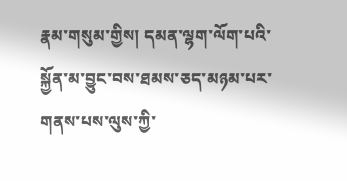རྣམ་གསུམ་གྱིས། དམན་ལྷག་ལོག་པའི་སྐྱོན་མ་བྱུང་བས་ཐམས་ཅད་མཉམ་པར་གནས་པས་ལུས་ཀྱི་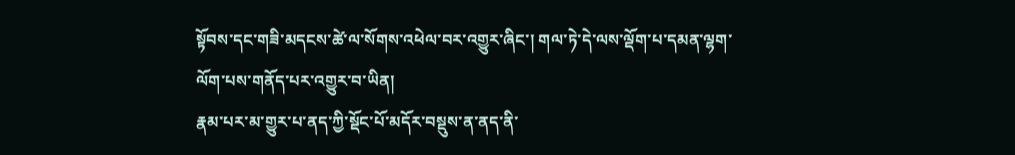སྟོབས་དང་གཟི་མདངས་ཚེ་ལ་སོགས་འཕེལ་བར་འགྱུར་ཞིང་། གལ་ཏེ་དེ་ལས་ལྡོག་པ་དམན་ལྷག་ལོག་པས་གནོད་པར་འགྱུར་བ་ཡིན།
རྣམ་པར་མ་གྱུར་པ་ནད་ཀྱི་སྡོང་པོ་མདོར་བསྡུས་ན་ནད་ནི་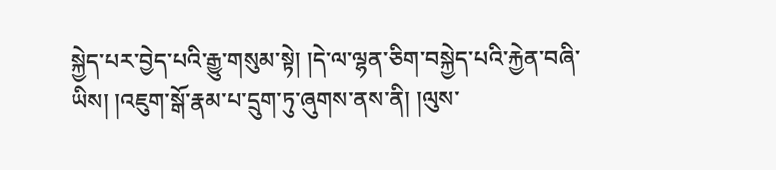སྐྱེད་པར་བྱེད་པའི་རྒྱུ་གསུམ་སྟེ། །དེ་ལ་ལྷན་ཅིག་བསྐྱེད་པའི་རྐྱེན་བཞི་ཡིས། །འཇུག་སྒོ་རྣམ་པ་དྲུག་ཏུ་ཞུགས་ནས་ནི། །ལུས་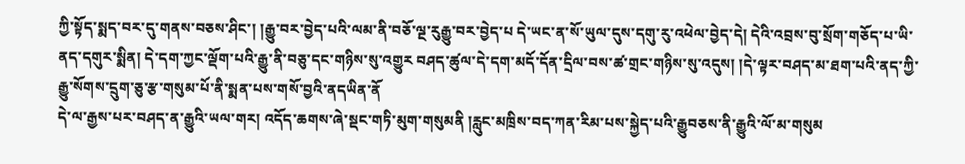ཀྱི་སྟོད་སྨད་བར་དུ་གནས་བཅས་ཤིང་། །རྒྱུ་བར་བྱེད་པའི་ལམ་ནི་བཅོ་ལྔ་རུརྒྱུ་བར་བྱེད་པ དེ་ཡང་ན་སོ་ཡུལ་དུས་དགུ་རུ་འཕེལ་བྱེད་དེ། དེའི་འབྲས་བུ་སྲོག་གཅོད་པ་ཡི་ནད་དགུར་སྨིན། དེ་དག་ཀྱང་ལྡོག་པའི་རྒྱུ་ནི་བཅུ་དང་གཉིས་སུ་འགྱུར བཤད་ཚུལ་དེ་དག་མདོ་དོན་དྲིལ་བས་ཚ་གྲང་གཉིས་སུ་འདུས། །དེ་ལྟར་བཤད་མ་ཐག་པའི་ནད་ཀྱི་རྒྱུ་སོགས་དྲུག་ཅུ་རྩ་གསུམ་པོ་ནི་སྨན་པས་གསོ་བྱའི་ནདཡིན་ནོ
དེ་ལ་རྒྱས་པར་བཤད་ན་རྒྱུའི་ཡལ་གར། འདོད་ཆགས་ཞེ་སྡང་གཏི་མུག་གསུམནི །རླུང་མཁྲིས་བད་ཀན་རིམ་པས་སྐྱེད་པའི་རྒྱུབཅས་ནི་རྒྱུའི་ལོ་མ་གསུམ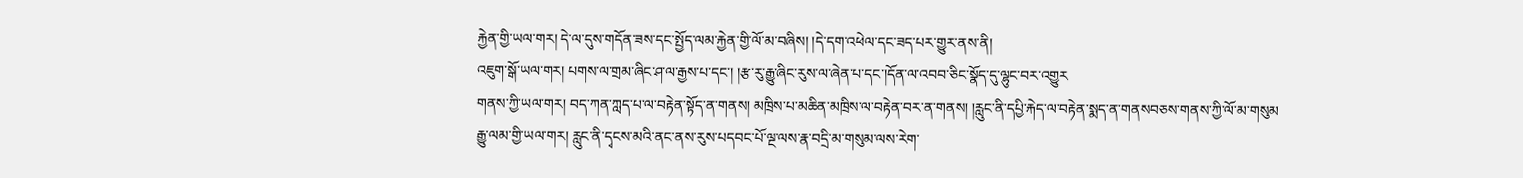རྐྱེན་གྱི་ཡལ་གར། དེ་ལ་དུས་གདོན་ཟས་དང་སྤྱོད་ལམ་རྐྱེན་གྱི་ལོ་མ་བཞིས། །དེ་དག་འཕེལ་དང་ཟད་པར་གྱུར་ནས་ནི།
འཇུག་སྒོ་ཡལ་གར། པགས་ལ་གྲམ་ཞིང་ཤ་ལ་རྒྱས་པ་དང་། །རྩ་རུ་རྒྱུ་ཞིང་རུས་ལ་ཞེན་པ་དང་།དོན་ལ་འབབ་ཅིང་སྣོད་དུ་ལྷུང་བར་འགྱུར
གནས་ཀྱི་ཡལ་གར། བད་ཀན་ཀླད་པ་ལ་བརྟེན་སྟོད་ན་གནས། མཁྲིས་པ་མཆིན་མཁྲིས་ལ་བརྟེན་བར་ན་གནས། །རླུང་ནི་དཔྱི་རྐེད་ལ་བརྟེན་སྨད་ན་གནསབཅས་གནས་ཀྱི་ལོ་མ་གསུམ
རྒྱུ་ལམ་གྱི་ཡལ་གར། རླུང་ནི་དྭངས་མའི་ནང་ནས་རུས་པདབང་པོ་ལྔ་ལས་རྣ་བདྲི་མ་གསུམ་ལས་རེག་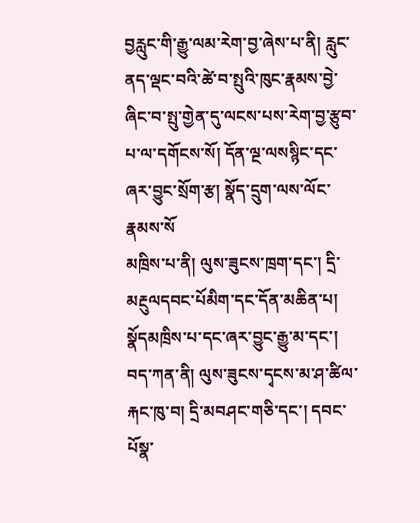བྱརླུང་གི་རྒྱུ་ལམ་རེག་བྱ་ཞེས་པ་ནི། རླུང་ནད་ལྡང་བའི་ཚེ་བ་སྤུའི་ཁུང་རྣམས་བྱེ་ཞིང་བ་སྤུ་གྱེན་དུ་ལངས་པས་རེག་བྱ་རྩུབ་པ་ལ་དགོངས་སོ། དོན་ལྔ་ལསསྙིང་དང་ཞར་བྱུང་སྲོག་རྩ། སྣོད་དྲུག་ལས་ལོང་རྣམས་སོ
མཁྲིས་པ་ནི། ལུས་ཟུངས་ཁྲག་དང་། དྲི་མརྔུལདབང་པོམིག་དང་དོན་མཆིན་པ། སྣོདམཁྲིས་པ་དང་ཞར་བྱུང་རྒྱུ་མ་དང་།
བད་ཀན་ནི། ལུས་ཟུངས་དྭངས་མ་ཤ་ཚིལ་རྐང་ཁུ་བ། དྲི་མབཤང་གཅི་དང་། དབང་པོསྣ་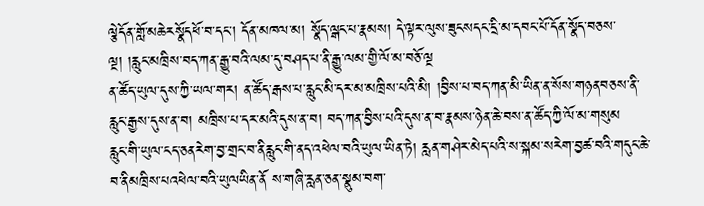ལྕེདོན་གློ་མཆེརསྣོདཕོ་བ་དང་། དོན་མཁལ་མ། སྣོད་ལྒང་པ་རྣམས། དེ་ལྟར་ལུས་ཟུངསདང་དྲི་མ་དབང་པོ་དོན་སྣོད་བཅས་ལྔ། །རླུང་མཁྲིས་བད་ཀན་རྒྱུ་བའི་ལམ་དུ་བཤད་པ་ནི་རྒྱུ་ལམ་གྱི་ལོ་མ་བཅོ་ལྔ
ན་ཚོད་ཡུལ་དུས་ཀྱི་ཡལ་གར། ན་ཚོད་རྒས་པ་རླུང་མི་དར་མ་མཁྲིས་པའི་མི། །བྱིས་པ་བད་ཀན་མི་ཡིན་ན་སོས་གཉནབཅས་ནི་རླུང་རྒྱས་དུས་ན་བ། མཁྲིས་པ་དར་མའི་དུས་ན་བ། བད་ཀན་བྱིས་པའི་དུས་ན་བ་རྣམས་ཉེན་ཆེ་བས་ན་ཚོད་ཀྱི་ལོ་མ་གསུམ
རླུང་གི་ཡུལ་ངད་ཅནརེག་བྱ་གྲང་བ་ནིརླུང་གི་ནད་འཕེལ་བའི་ཡུལ་ཡིན་ཏེ། རླན་གཤེར་མེད་པའི་ས་སྐམ་སརེག་བྱཚ་བའི་གདུང་ཆེ་བ་ནིམཁྲིས་པའཕེལ་བའི་ཡུལཡིན་ནོ ས་གཞི་རླན་ཅན་སྣུམ་བག་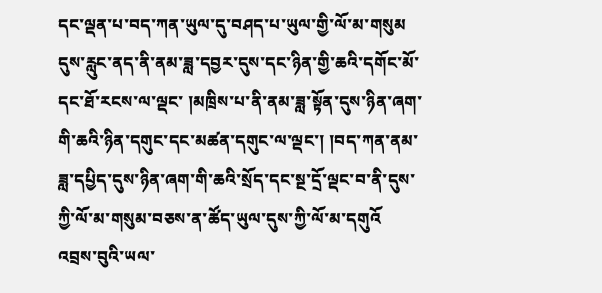དང་ལྡན་པ་བད་ཀན་ཡུལ་དུ་བཤད་པ་ཡུལ་གྱི་ལོ་མ་གསུམ དུས་རླུང་ནད་ནི་ནམ་ཟླ་དབྱར་དུས་དང་ཉིན་གྱི་ཆའི་དགོང་མོ་དང་ཐོ་རངས་ལ་ལྡང་ །མཁྲིས་པ་ནི་ནམ་ཟླ་སྟོན་དུས་ཉིན་ཞག་གི་ཆའི་ཉིན་དགུང་དང་མཚན་དགུང་ལ་ལྡང་། །བད་ཀན་ནམ་ཟླ་དཔྱིད་དུས་ཉིན་ཞག་གི་ཆའི་སྲོད་དང་སྔ་དྲོ་ལྡང་བ་ནི་དུས་ཀྱི་ལོ་མ་གསུམ་བཅས་ན་ཚོད་ཡུལ་དུས་ཀྱི་ལོ་མ་དགུའོ
འབྲས་བུའི་ཡལ་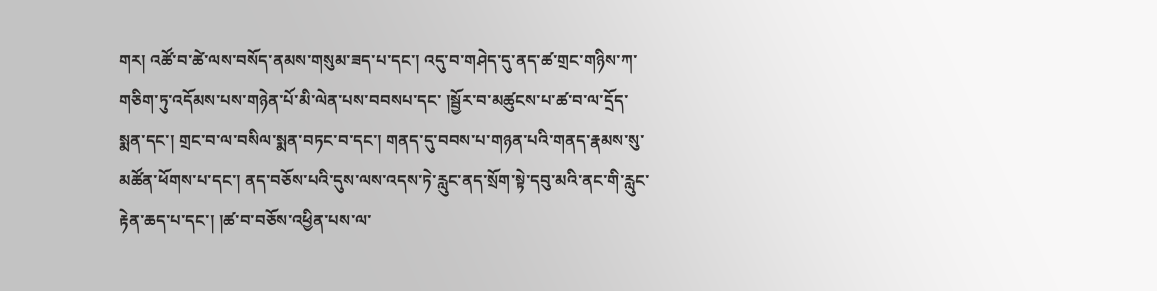གར། འཚོ་བ་ཚེ་ལས་བསོད་ནམས་གསུམ་ཟད་པ་དང་། འདུ་བ་གཤེད་དུ་ནད་ཚ་གྲང་གཉིས་ཀ་གཅིག་ཏུ་འདོམས་པས་གཉེན་པོ་མི་ལེན་པས་བབསཔ་དང་ །སྦྱོར་བ་མཚུངས་པ་ཚ་བ་ལ་དྲོད་སྨན་དང་། གྲང་བ་ལ་བསིལ་སྨན་བཏང་བ་དང་། གནད་དུ་བབས་པ་གཉན་པའི་གནད་རྣམས་སུ་མཚོན་ཕོགས་པ་དང་། ནད་བཅོས་པའི་དུས་ལས་འདས་ཏེ་རླུང་ནད་སྲོག་སྟེ་དབུ་མའི་ནང་གི་རླུང་རྟེན་ཆད་པ་དང་། །ཚ་བ་བཅོས་འཕྱིན་པས་ལ་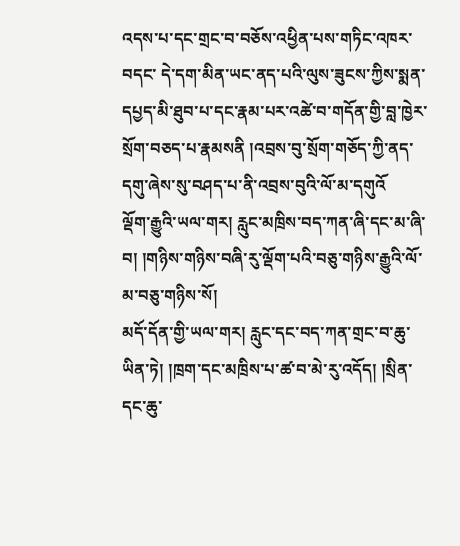འདས་པ་དང་གྲང་བ་བཅོས་འཕྱིན་པས་གཏིང་འཁར་བདང་ དེ་དག་མིན་ཡང་ནད་པའི་ལུས་ཟུངས་ཀྱིས་སྨན་དཔྱད་མི་ཐུབ་པ་དང་རྣམ་པར་འཚེ་བ་གདོན་གྱི་བླ་ཁྱེར་སྲོག་བཅད་པ་རྣམསནི །འབྲས་བུ་སྲོག་གཅོད་ཀྱི་ནད་དགུ་ཞེས་སུ་བཤད་པ་ནི་འབྲས་བུའི་ལོ་མ་དགུའོ
ལྡོག་རྒྱུའི་ཡལ་གར། རླུང་མཁྲིས་བད་ཀན་ཞི་དང་མ་ཞི་བ། །གཉིས་གཉིས་བཞི་རུ་ལྡོག་པའི་བཅུ་གཉིས་རྒྱུའི་ལོ་མ་བཅུ་གཉིས་སོ།
མདོ་དོན་གྱི་ཡལ་གར། རླུང་དང་བད་ཀན་གྲང་བ་ཆུ་ཡིན་ཏེ། །ཁྲག་དང་མཁྲིས་པ་ཚ་བ་མེ་རུ་འདོད། །སྲིན་དང་ཆུ་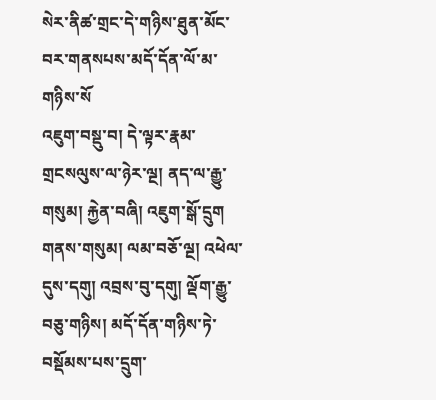སེར་ནིཚ་གྲང་དེ་གཉིས་ཐུན་མོང་བར་གནསཔས་མདོ་དོན་ལོ་མ་གཉིས་སོ
འཇུག་བསྡུ་བ། དེ་ལྟར་རྣམ་གྲངསལུས་ལ་ཉེར་ལྔ། ནད་ལ་རྒྱུ་གསུམ། རྐྱེན་བཞི། འཇུག་སྒོ་དྲུག གནས་གསུམ། ལམ་བཅོ་ལྔ། འཕེལ་དུས་དགུ། འབྲས་བུ་དགུ། ལྡོག་རྒྱུ་བཅུ་གཉིས། མདོ་དོན་གཉིས་ཏེ་བསྡོམས་པས་དྲུག་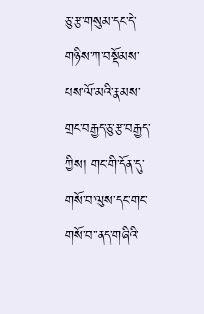ཅུ་རྩ་གསུམ་དང་དེ་གཉིས་ཀ་བསྡོམས་པས་ལོ་མའི་རྣམས་གྲང་བརྒྱད་ཅུ་རྩ་བརྒྱད་ཀྱིས། གང་གི་དོན་དུ་གསོ་བ་ལུས་དང་གང་གསོ་བ་་ནད་གཞིའི་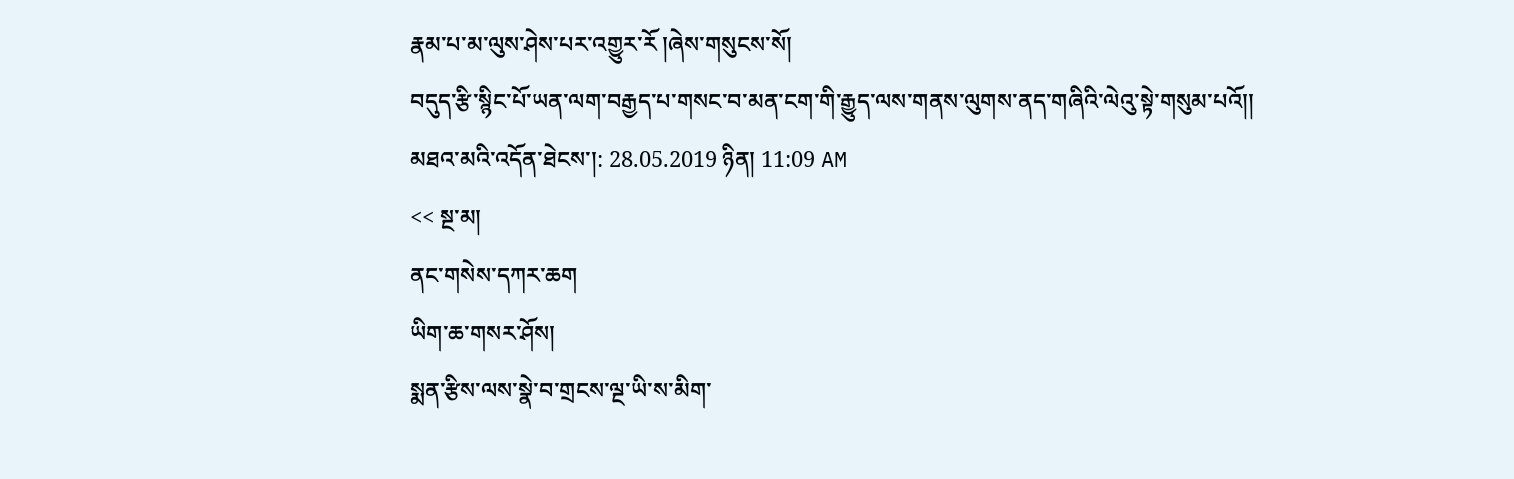རྣམ་པ་མ་ལུས་ཤེས་པར་འགྱུར་རོ །ཞེས་གསུངས་སོ།
བདུད་རྩི་སྙིང་པོ་ཡན་ལག་བརྒྱད་པ་གསང་བ་མན་ངག་གི་རྒྱུད་ལས་གནས་ལུགས་ནད་གཞིའི་ལེའུ་སྟེ་གསུམ་པའོ།།
མཐའ་མའི་འདོན་ཐེངས་།: 28.05.2019 ཉིན། 11:09 AM
<< སྔ་མ།
ནང་གསེས་དཀར་ཆག
ཡིག་ཆ་གསར་ཤོས།
སྨན་རྩིས་ལས་སྣེ་བ་གྲངས་ལྔ་ཡི་ས་མིག་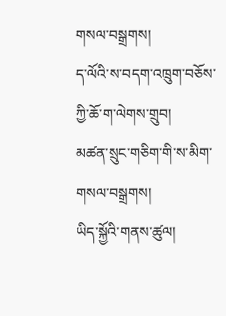གསལ་བསྒྲགས།
ད་ལོའི་ས་བདག་འཁྲུག་བཅོས་ཀྱི་ཆོ་ག་ལེགས་གྲུབ།
མཚན་སྲུང་གཅིག་གི་ས་མིག་གསལ་བསྒྲགས།
ཡིད་སྐྱོའི་གནས་ཚུལ།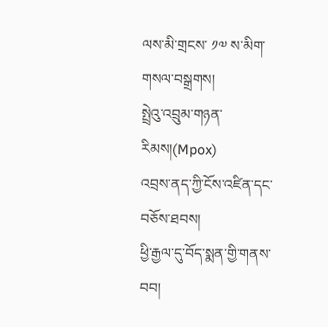ལས་མི་གྲངས་ ༡༧ ས་མིག་གསལ་བསྒྲགས།
སྤྲེའུ་འབྲུམ་གཉན་རིམས།(Mpox)
འབྲས་ནད་ཀྱི་ངོས་འཛིན་དང་བཅོས་ཐབས།
ཕྱི་རྒྱལ་དུ་བོད་སྨན་གྱི་གནས་བབ།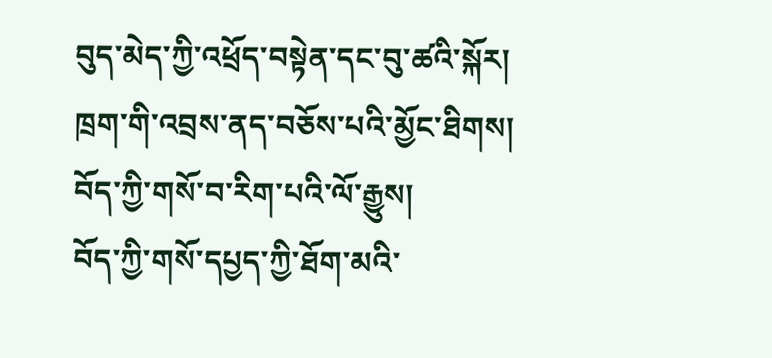བུད་མེད་ཀྱི་འཕྲོད་བསྟེན་དང་བུ་ཚའི་སྐོར།
ཁྲག་གི་འབྲས་ནད་བཅོས་པའི་མྱོང་ཐིགས།
བོད་ཀྱི་གསོ་བ་རིག་པའི་ལོ་རྒྱུས།
བོད་ཀྱི་གསོ་དཔྱད་ཀྱི་ཐོག་མའི་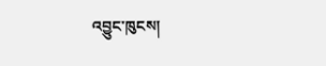འབྱུང་ཁུངས།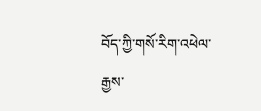བོད་ཀྱི་གསོ་རིག་འཕེལ་རྒྱས་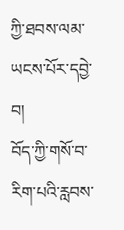ཀྱི་ཐབས་ལམ་ཡངས་པོར་དབྱེ་བ།
བོད་ཀྱི་གསོ་བ་རིག་པའི་རླབས་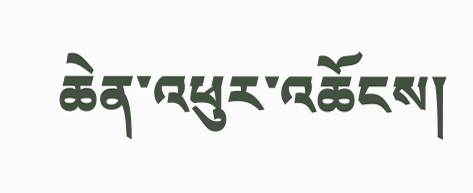ཆེན་འཕུར་འཆོངས།